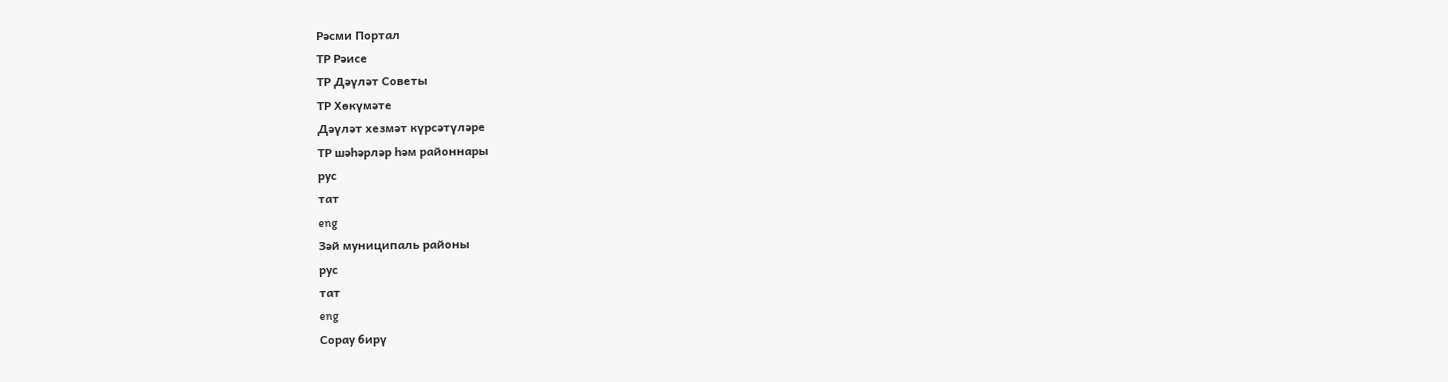Рәсми Портал
ТР Рәисе
ТР Дәүләт Советы
ТР Хөкүмәте
Дәүләт хезмәт күрсәтүләре
ТР шәһәрләр һәм районнары
рус
тат
eng
Зәй муниципаль районы
рус
тат
eng
Сорау бирү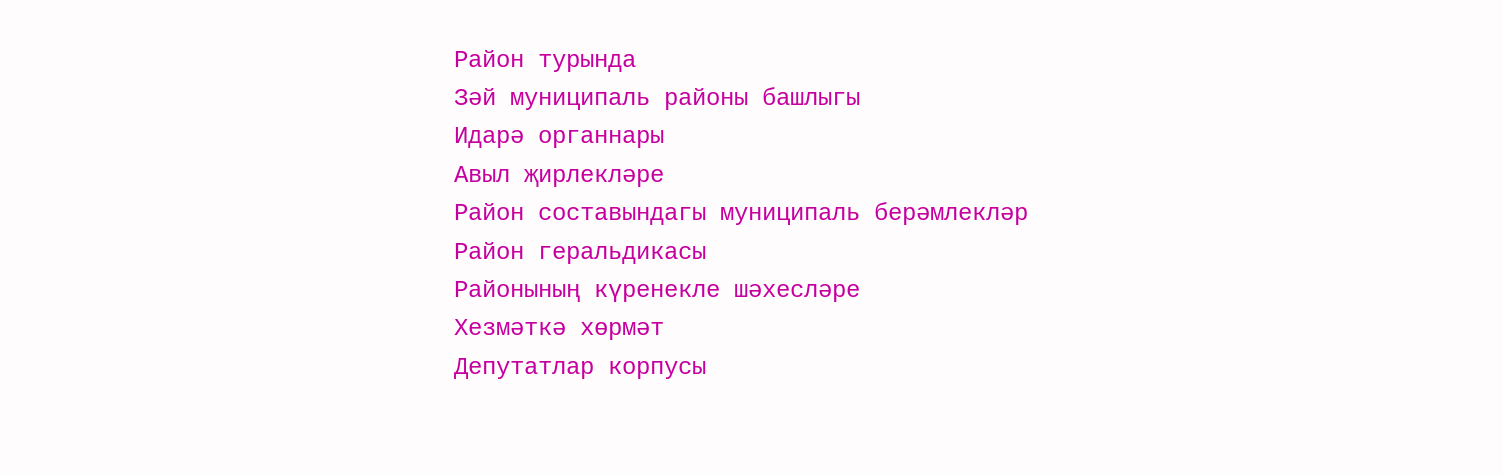Район турында
Зәй муниципаль районы башлыгы
Идарә органнары
Авыл җирлекләре
Район составындагы муниципаль берәмлекләр
Район геральдикасы
Районының күренекле шәхесләре
Хезмәткә хөрмәт
Депутатлар корпусы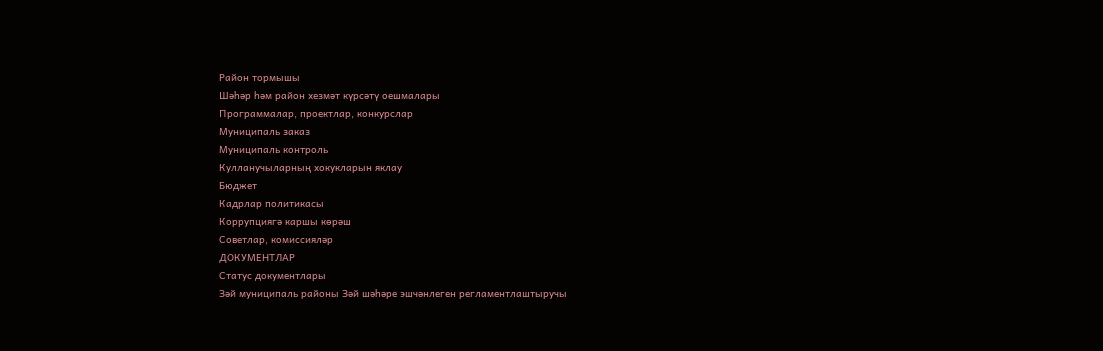Район тормышы
Шәһәр һәм район хезмәт күрсәтү оешмалары
Программалар, проектлар, конкурслар
Муниципаль заказ
Муниципаль контроль
Кулланучыларның хокукларын яклау
Бюджет
Кадрлар политикасы
Коррупциягә каршы көрәш
Советлар, комиссияләр
ДОКУМЕНТЛАР
Статус документлары
Зәй муниципаль районы Зәй шәһәре эшчәнлеген регламентлаштыручы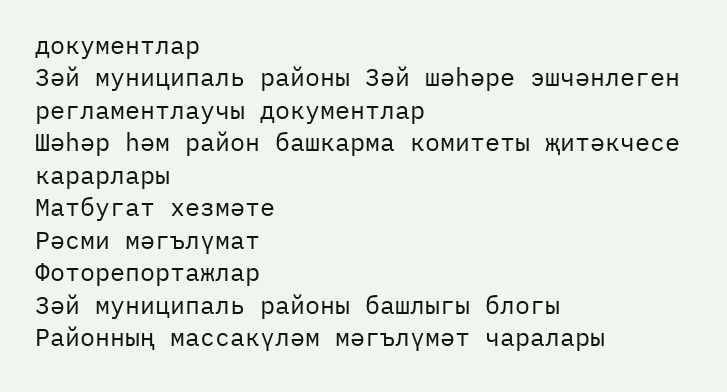документлар
Зәй муниципаль районы Зәй шәһәре эшчәнлеген регламентлаучы документлар
Шәһәр һәм район башкарма комитеты җитәкчесе карарлары
Матбугат хезмәте
Рәсми мәгълүмат
Фоторепортажлар
Зәй муниципаль районы башлыгы блогы
Районның массакүләм мәгълүмәт чаралары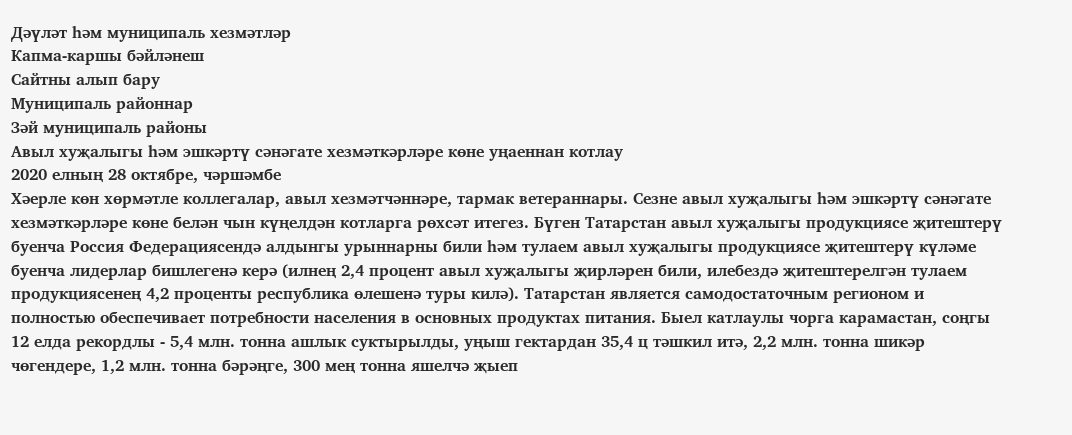Дәүләт һәм муниципаль хезмәтләр
Капма-каршы бәйләнеш
Сайтны алып бару
Муниципаль районнар
Зәй муниципаль районы
Авыл хуҗалыгы һәм эшкәртү сәнәгате хезмәткәрләре көне уңаеннан котлау
2020 елның 28 октябре, чәршәмбе
Хәерле көн хөрмәтле коллегалар, авыл хезмәтчәннәре, тармак ветераннары. Сезне авыл хуҗалыгы һәм эшкәртү сәнәгате хезмәткәрләре көне белән чын күңелдән котларга рөхсәт итегез. Бүген Татарстан авыл хуҗалыгы продукциясе җитештерү буенча Россия Федерациясендә алдынгы урыннарны били һәм тулаем авыл хуҗалыгы продукциясе җитештерү күләме буенча лидерлар бишлегенә керә (илнең 2,4 процент авыл хуҗалыгы җирләрен били, илебездә җитештерелгән тулаем продукциясенең 4,2 проценты республика өлешенә туры килә). Татарстан является самодостаточным регионом и полностью обеспечивает потребности населения в основных продуктах питания. Быел катлаулы чорга карамастан, соңгы 12 елда рекордлы - 5,4 млн. тонна ашлык суктырылды, уңыш гектардан 35,4 ц тәшкил итә, 2,2 млн. тонна шикәр чөгендере, 1,2 млн. тонна бәрәңге, 300 мең тонна яшелчә җыеп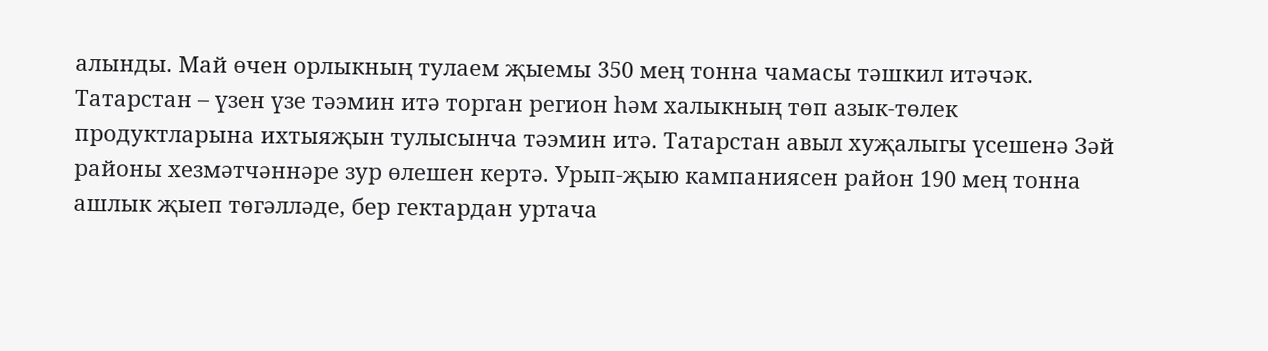алынды. Май өчен орлыкның тулаем җыемы 350 мең тонна чамасы тәшкил итәчәк. Татарстан – үзен үзе тәэмин итә торган регион һәм халыкның төп азык-төлек продуктларына ихтыяҗын тулысынча тәэмин итә. Татарстан авыл хуҗалыгы үсешенә Зәй районы хезмәтчәннәре зур өлешен кертә. Урып-җыю кампаниясен район 190 мең тонна ашлык җыеп төгәлләде, бер гектардан уртача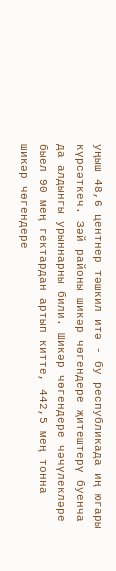уңыш 48,6 центнер тәшкил итә - бу республикада иң югары күрсәткеч. Зәй районы шикәр чөгендере җитештерү буенча да алдынгы урыннарны били. Шикәр чөгендере чәчүлекләре быел 90 мең гектардан артып китте, 442,5 мең тонна шикәр чөгендере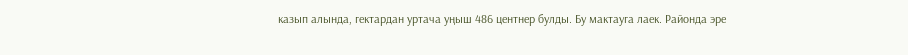казып алында, гектардан уртача уңыш 486 центнер булды. Бу мактауга лаек. Районда эре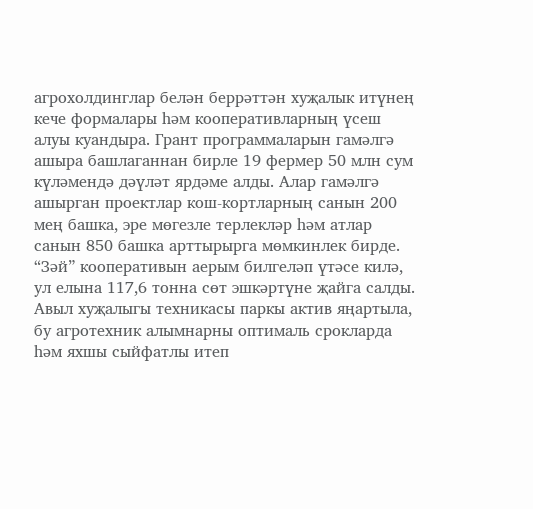агрохолдинглар белән беррәттән хуҗалык итүнең кече формалары һәм кооперативларның үсеш алуы куандыра. Грант программаларын гамәлгә ашыра башлаганнан бирле 19 фермер 50 млн сум күләмендә дәүләт ярдәме алды. Алар гамәлгә ашырган проектлар кош-кортларның санын 200 мең башка, эре мөгезле терлекләр һәм атлар санын 850 башка арттырырга мөмкинлек бирде. “Зәй” кооперативын аерым билгеләп үтәсе килә, ул елына 117,6 тонна сөт эшкәртүне җайга салды. Авыл хуҗалыгы техникасы паркы актив яңартыла, бу агротехник алымнарны оптималь срокларда һәм яхшы сыйфатлы итеп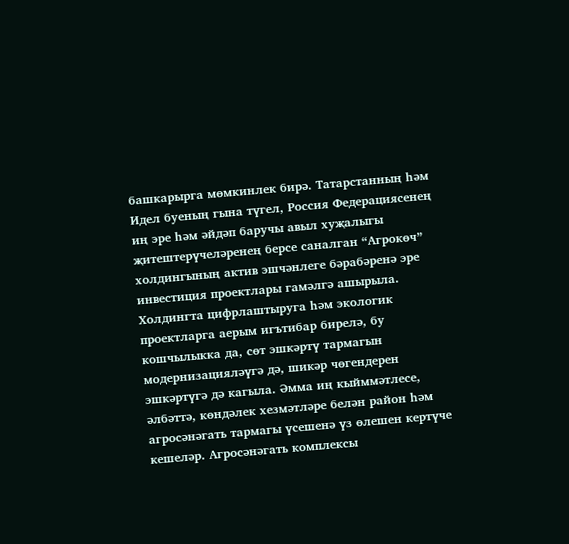башкарырга мөмкинлек бирә. Татарстанның һәм Идел буеның гына түгел, Россия Федерациясенең иң эре һәм әйдәп баручы авыл хуҗалыгы җитештерүчеләренең берсе саналган “Агрокөч” холдингының актив эшчәнлеге бәрабәренә эре инвестиция проектлары гамәлгә ашырыла. Холдингта цифрлаштыруга һәм экологик проектларга аерым игътибар бирелә, бу кошчылыкка да, сөт эшкәртү тармагын модернизацияләүгә дә, шикәр чөгендерен эшкәртүгә дә кагыла. Әмма иң кыйммәтлесе, әлбәттә, көндәлек хезмәтләре белән район һәм агросәнәгать тармагы үсешенә үз өлешен кертүче кешеләр. Агросәнәгать комплексы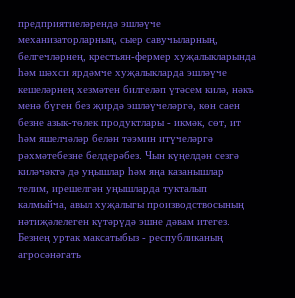предприятиеләрендә эшләүче механизаторларның, сыер савучыларның, белгечләрнең, крестьян-фермер хуҗалыкларында һәм шәхси ярдәмче хуҗалыкларда эшләүче кешеләрнең хезмәтен билгеләп үтәсем килә, нәкъ менә бүген без җирдә эшләүчеләргә, көн саен безне азык-төлек продуктлары - икмәк, сөт, ит һәм яшелчәләр белән тәэмин итүчеләргә рәхмәтебезне белдерәбез. Чын күңелдән сезгә киләчәктә дә уңышлар һәм яңа казанышлар телим, ирешелгән уңышларда тукталып калмыйча, авыл хуҗалыгы производствосының нәтиҗәлелеген күтәрүдә эшне дәвам итегез. Безнең уртак максатыбыз - республиканың агросәнәгать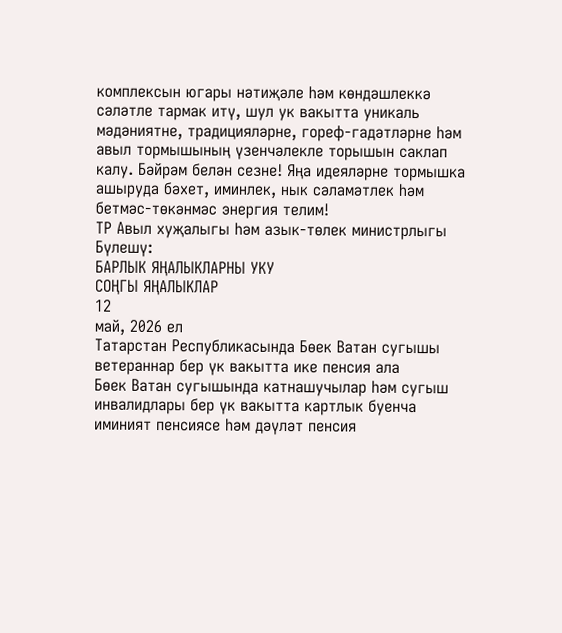комплексын югары нәтиҗәле һәм көндәшлеккә сәләтле тармак итү, шул ук вакытта уникаль мәдәниятне, традицияләрне, гореф-гадәтләрне һәм авыл тормышының үзенчәлекле торышын саклап калу. Бәйрәм белән сезне! Яңа идеяләрне тормышка ашыруда бәхет, иминлек, нык сәламәтлек һәм бетмәс-төкәнмәс энергия телим!
ТР Авыл хуҗалыгы һәм азык-төлек министрлыгы
Бүлешү:
БАРЛЫК ЯҢАЛЫКЛАРНЫ УКУ
СОҢГЫ ЯҢАЛЫКЛАР
12
май, 2026 ел
Татарстан Республикасында Бөек Ватан сугышы ветераннар бер үк вакытта ике пенсия ала
Бөек Ватан сугышында катнашучылар һәм сугыш инвалидлары бер үк вакытта картлык буенча иминият пенсиясе һәм дәүләт пенсия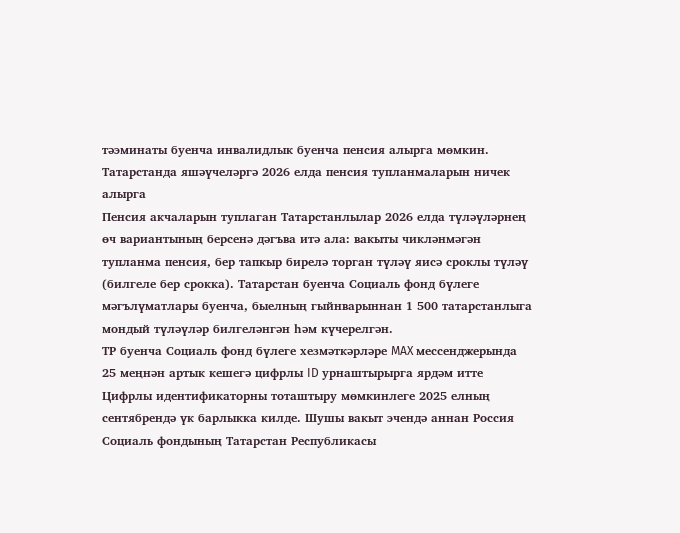тәэминаты буенча инвалидлык буенча пенсия алырга мөмкин.
Татарстанда яшәүчеләргә 2026 елда пенсия тупланмаларын ничек алырга
Пенсия акчаларын туплаган Татарстанлылар 2026 елда түләүләрнең өч вариантының берсенә дәгъва итә ала: вакыты чикләнмәгән тупланма пенсия, бер тапкыр бирелә торган түләү яисә сроклы түләү (билгеле бер срокка). Татарстан буенча Социаль фонд бүлеге мәгълүматлары буенча, быелның гыйнварыннан 1 500 татарстанлыга мондый түләүләр билгеләнгән һәм күчерелгән.
ТР буенча Социаль фонд бүлеге хезмәткәрләре MAX мессенджерында 25 меңнән артык кешегә цифрлы ID урнаштырырга ярдәм итте
Цифрлы идентификаторны тоташтыру мөмкинлеге 2025 елның сентябрендә үк барлыкка килде. Шушы вакыт эчендә аннан Россия Социаль фондының Татарстан Республикасы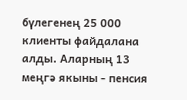бүлегенең 25 000 клиенты файдалана алды. Аларның 13 меңгә якыны - пенсия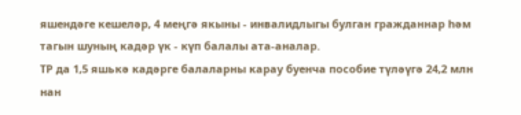яшендәге кешеләр, 4 меңгә якыны - инвалидлыгы булган гражданнар һәм тагын шуның кадәр үк - күп балалы ата-аналар.
ТР да 1,5 яшькә кадәрге балаларны карау буенча пособие түләүгә 24,2 млн нан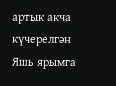артык акча күчерелгән
Яшь ярымга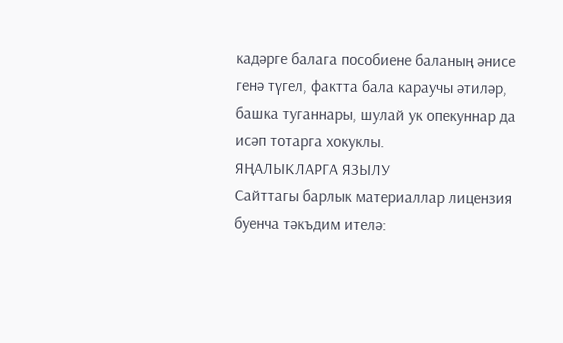кадәрге балага пособиене баланың әнисе генә түгел, фактта бала караучы әтиләр, башка туганнары, шулай ук опекуннар да исәп тотарга хокуклы.
ЯҢАЛЫКЛАРГА ЯЗЫЛУ
Сайттагы барлык материаллар лицензия буенча тәкъдим ителә: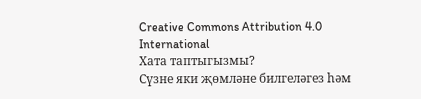Creative Commons Attribution 4.0 International
Хата таптыгызмы?
Сүзне яки җөмләне билгеләгез һәм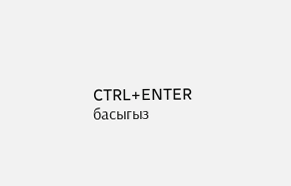CTRL+ENTER басыгыз